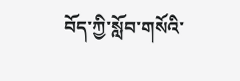བོད་ཀྱི་སློབ་གསོའི་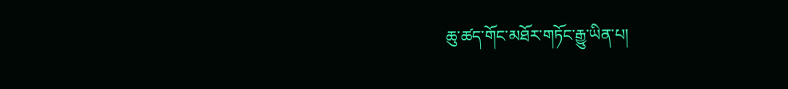ཆུ་ཚད་གོང་མཐོར་གཏོང་རྒྱུ་ཡིན་པ།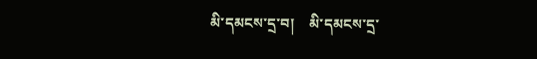མི་དམངས་དྲ་བ།    མི་དམངས་དྲ་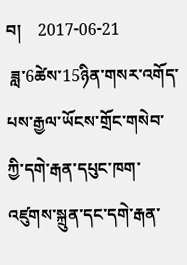བ།    2017-06-21
 ཟླ་6ཚེས་15ཉིན་གསར་འགོད་པས་རྒྱལ་ཡོངས་གྲོང་གསེབ་ཀྱི་དགེ་རྒན་དཔུང་ཁག་འཛུགས་སྐྲུན་དང་དགེ་རྒན་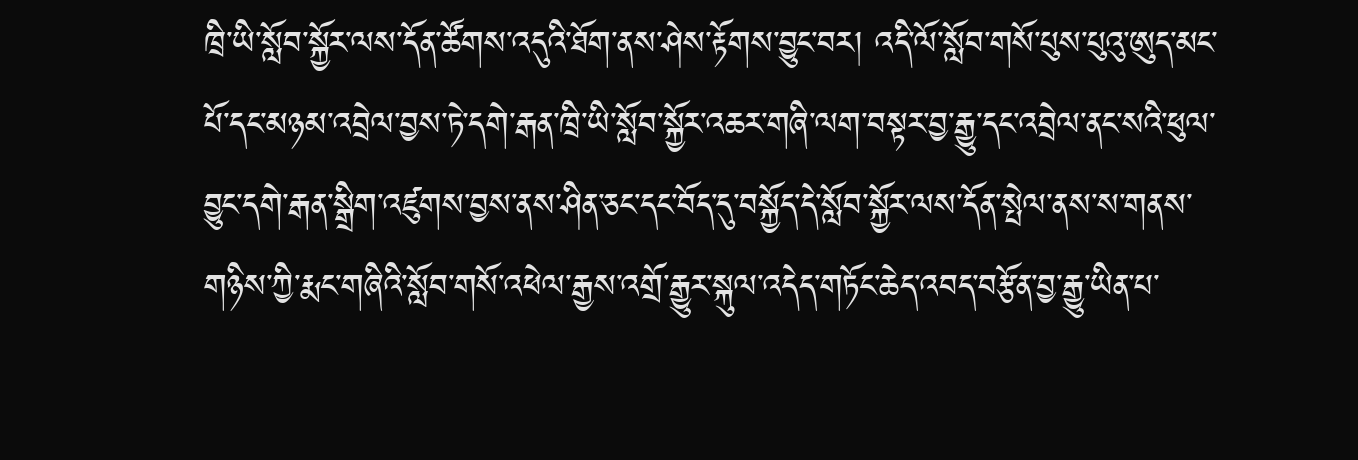ཁྲི་ཡི་སློབ་སྐྱོར་ལས་དོན་ཚོགས་འདུའི་ཐོག་ནས་ཤེས་རྟོགས་བྱུང་བར། འདི་ལོ་སློབ་གསོ་པུས་པུའུ་ཨུད་མང་པོ་དང་མཉམ་འབྲེལ་བྱས་ཏེ་དགེ་རྒན་ཁྲི་ཡི་སློབ་སྐྱོར་འཆར་གཞི་ལག་བསྟར་བྱ་རྒྱུ་དང་འབྲེལ་ནང་སའི་ཕུལ་བྱུང་དགེ་རྒན་སྒྲིག་འཛུགས་བྱས་ནས་ཤིན་ཅང་དང་བོད་དུ་བསྐྱོད་དེ་སློབ་སྐྱོར་ལས་དོན་སྤེལ་ནས་ས་གནས་གཉིས་ཀྱི་རྨང་གཞིའི་སློབ་གསོ་འཕེལ་རྒྱས་འགྲོ་རྒྱུར་སྐུལ་འདེད་གཏོང་ཆེད་འབད་བརྩོན་བྱ་རྒྱུ་ཡིན་པ་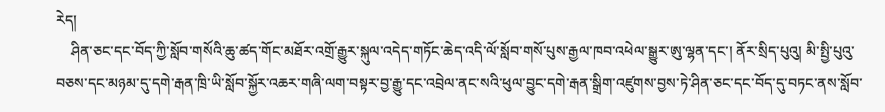རེད།
    ཤིན་ཅང་དང་བོད་ཀྱི་སློབ་གསོའི་ཆུ་ཚད་གོང་མཐོར་འགྲོ་རྒྱུར་སྐུལ་འདེད་གཏོང་ཆེད་འདི་ལོ་སློབ་གསོ་པུས་རྒྱལ་ཁབ་འཕེལ་སྒྱུར་ཨུ་ལྷན་དང་། ནོར་སྲིད་པུའུ། མི་སྤྱི་པུའུ་བཅས་དང་མཉམ་དུ་དགེ་རྒན་ཁྲི་ཡི་སློབ་སྐྱོར་འཆར་གཞི་ལག་བསྟར་བྱ་རྒྱུ་དང་འབྲེལ་ནང་སའི་ཕུལ་བྱུང་དགེ་རྒན་སྒྲིག་འཛུགས་བྱས་ཏེ་ཤིན་ཅང་དང་བོད་དུ་བཏང་ནས་སློབ་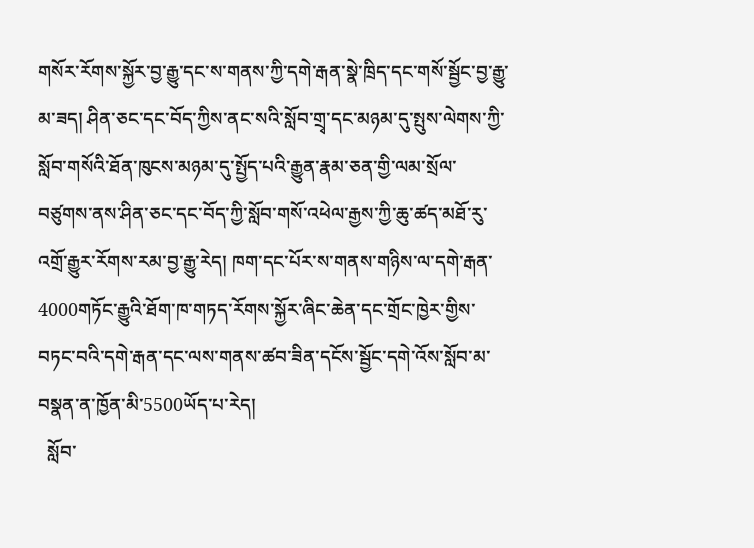གསོར་རོགས་སྐྱོར་བྱ་རྒྱུ་དང་ས་གནས་ཀྱི་དགེ་རྒན་སྣེ་ཁྲིད་དང་གསོ་སྦྱོང་བྱ་རྒྱུ་མ་ཟད། ཤིན་ཅང་དང་བོད་ཀྱིས་ནང་སའི་སློབ་གྲྭ་དང་མཉམ་དུ་སྤུས་ལེགས་ཀྱི་སློབ་གསོའི་ཐོན་ཁུངས་མཉམ་དུ་སྤྱོད་པའི་རྒྱུན་རྣམ་ཅན་གྱི་ལམ་སྲོལ་བཙུགས་ནས་ཤིན་ཅང་དང་བོད་ཀྱི་སློབ་གསོ་འཕེལ་རྒྱས་ཀྱི་ཆུ་ཚད་མཐོ་རུ་འགྲོ་རྒྱུར་རོགས་རམ་བྱ་རྒྱུ་རེད། ཁག་དང་པོར་ས་གནས་གཉིས་ལ་དགེ་རྒན་4000གཏོང་རྒྱུའི་ཐོག་ཁ་གཏད་རོགས་སྐྱོར་ཞིང་ཆེན་དང་གྲོང་ཁྱེར་གྱིས་བཏང་བའི་དགེ་རྒན་དང་ལས་གནས་ཚབ་ཟིན་དངོས་སྦྱོང་དགེ་འོས་སློབ་མ་བསྣན་ན་ཁྱོན་མི་5500ཡོད་པ་རེད།
  སློབ་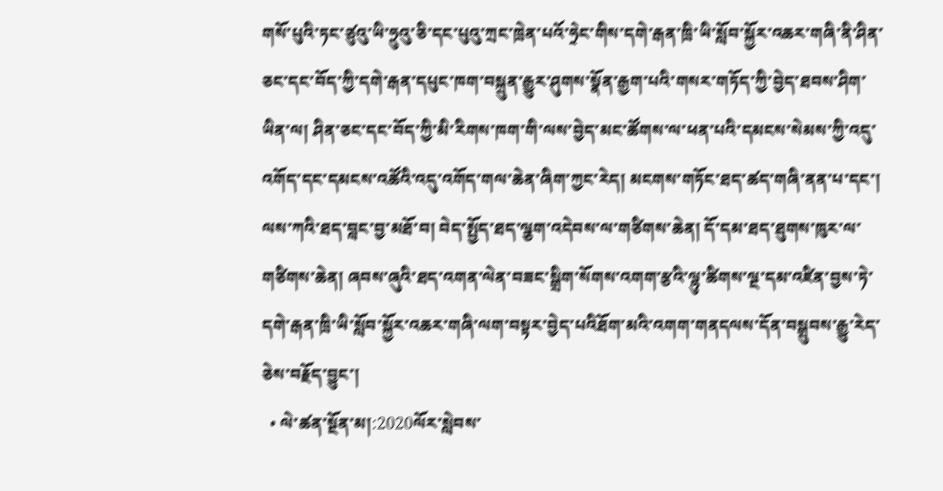གསོ་པུའི་ཏང་ཙུའུ་ཡི་ཧྲུའུ་ཅི་དང་པུའུ་ཀྲང་ཁྲེན་པའོ་ཧྲེང་གིས་དགེ་རྒན་ཁྲི་ཡི་སློབ་སྐྱོར་འཆར་གཞི་ནི་ཤིན་ཅང་དང་བོད་ཀྱི་དགེ་རྒན་དཔུང་ཁག་བསྐྲུན་རྒྱུར་ཤུགས་སྣོན་རྒྱག་པའི་གསར་གཏོད་ཀྱི་བྱེད་ཐབས་ཤིག་ཡིན་ལ། ཤིན་ཅང་དང་བོད་ཀྱི་མི་རིགས་ཁག་གི་ལས་བྱེད་མང་ཚོགས་ལ་ཕན་པའི་དམངས་སེམས་ཀྱི་འདུ་འགོད་དང་དམངས་འཚོའི་འདུ་འགོད་གལ་ཆེན་ཞིག་ཀྱང་རེད། མངགས་གཏོང་ཐད་ཚད་གཞི་ནན་པ་དང་། ལས་ཀའི་ཐད་བླང་བྱ་མཐོ་བ། བེད་སྤྱོད་ཐད་ལྕག་འདེབས་ལ་གཙིགས་ཆེན། དོ་དམ་ཐད་ཐུགས་ཁུར་ལ་གཙིགས་ཆེན། ཞབས་ཞུའི་ཐད་འགན་ལེན་བཟང་སྒྲིག་སོགས་འགག་རྩའི་ལྷུ་ཚིགས་ལྔ་དམ་འཛིན་བྱས་ཏེ་དགེ་རྒན་ཁྲི་ཡི་སློབ་སྐྱོར་འཆར་གཞི་ལག་བསྟར་བྱེད་པའིཐོག་མའི་འགག་གནདལས་དོན་བསྒྲུབས་རྒྱུ་རེད་ཅེས་བརྗོད་བྱུང་།
  • ལེ་ཚན་སྔོན་མ།:2020ལོར་སླེབས་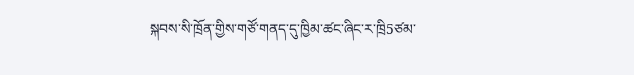སྐབས་སི་ཁྲོན་གྱིས་གཙོ་གནད་དུ་ཁྱིམ་ཚང་ཞིང་ར་ཁྲི5ཙམ་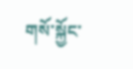གསོ་སྐྱོང་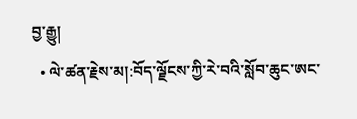བྱ་རྒྱུ།
  • ལེ་ཚན་རྗེས་མ།:བོད་ལྗོངས་ཀྱི་རེ་བའི་སློབ་ཆུང་ཨང་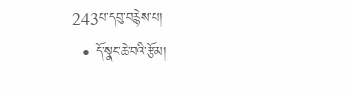243པ་དབུ་བརྙེས་པ།
  • དོ་སྣང་ཆེ་བའི་རྩོམ།